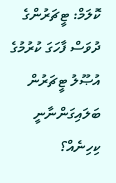ކޮލަމް: ޓީޗަރުންގެ ދުވަސް ފާހަގަ ކުރުމުގެ އުޞޫލު ޓީޗަރުން ބަލައިގަންނާނީ ކިހިނެއް؟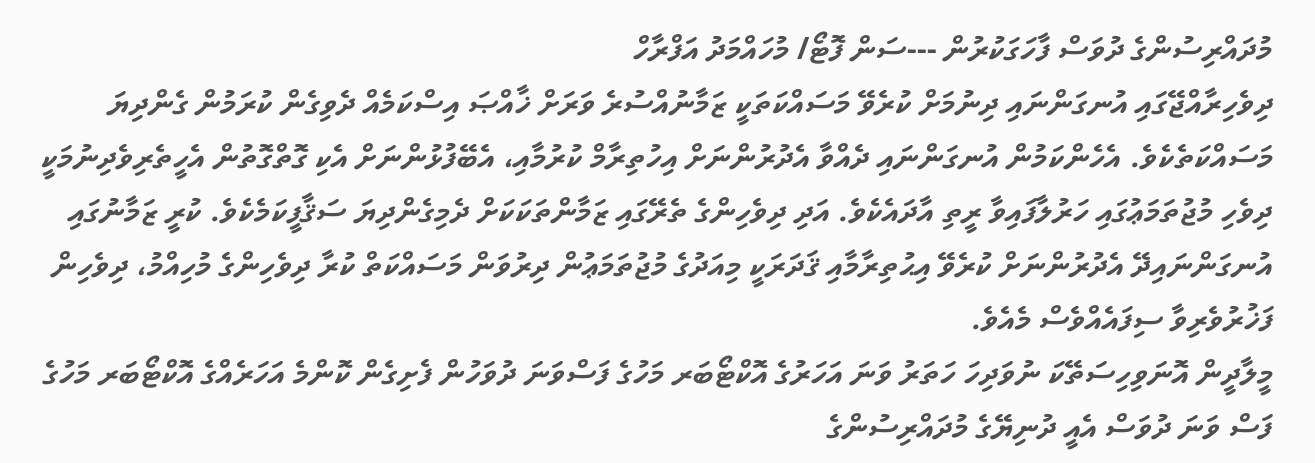މުދައްރިސުންގެ ދުވަސް ފާހަގަކުރުން ---ސަން ފޮޓޯ/ މުހައްމަދު އަފްރާހް
ދިވެހިރާއްޖޭގައި އުނގަންނައި ދިނުމަށް ކުރެވޭ މަސައްކަތަކީ ޒަމާނުއްސުރެ ވަރަށް ޚާއްޞަ އިސްކަމެއް ދެވިގެން ކުރަމުން ގެންދިޔަ މަސައްކަތެކެވެ. އެހެންކަމުން އުނގަންނައި ދެއްވާ އެދުރުންނަށް އިހުތިރާމް ކުރުމާއި، އެބޭފުޅުންނަށް އެކި ގޮތްގޮތުން އެހީތެރިވެދިނުމަކީ ދިވެހި މުޖުތަމަޢުގައި ހަރުލާފައިވާ ރީތި އާދައެކެވެ. އަދި ދިވެހިންގެ ތެރޭގައި ޒަމާންތަކަކަށް ދެމިގެންދިޔަ ސަޤާފީކަމެކެވެ. ކުރީ ޒަމާނުގައި އުނގަންނައިދޭ އެދުރުންނަށް ކުރެވޭ އިޙުތިރާމާއި ޤަދަރަކީ މިއަދުގެ މުޖުތަމަޢުން ދިރުވަން މަސައްކަތް ކުރާ ދިވެހިންގެ މުހިއްމު، ދިވެހިން ފަޚުރުވެރިވާ ސިފައެއްވެސް މެއެވެ.
މީލާދީން އޮނަވިހިސަތޭކަ ނުވަދިހަ ހަތަރު ވަނަ އަހަރުގެ އޮކްޓޯބަރ މަހުގެ ފަސްވަނަ ދުވަހުން ފެށިގެން ކޮންމެ އަހަރެއްގެ އޮކްޓޯބަރ މަހުގެ ފަސް ވަނަ ދުވަސް އެއީ ދުނިޔޭގެ މުދައްރިސުންގެ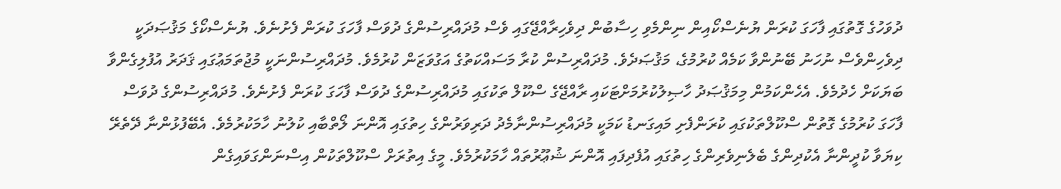ދުވަހުގެ ގޮތުގައި ފާހަގަ ކުރަން ޔުނެސްކޯއިން ނިންމެވި ހިސާބުން ދިވެހިރާއްޖޭގައި ވެސް މުދައްރިސުންގެ ދުވަސް ފާހަގަ ކުރަން ފެށުނެވެ. ޔުނެސްކޯގެ މަޤުޞަދަކީ ދިވެހިންވެސް ނުހަނު ބޭނުންވާ ކަމެއް ކުރުމުގެ، މަޤުޞަދެވެ. މުދައްރިސުން ކުރާ މަސައްކަތުގެ އަގުވަޒަން ކުރުމެވެ. މުދައްރިސުންނަކީ މުޖުތަމަޢުގައި ޤަދަރު އުފުލިގެންވާ ބަޔަކަށް ހެދުމެވެ. އެހެންކަމުން މިމަޤުޞަދު ހާޞިލުކުރުމަށްޓަކައި ރާއްޖޭގެ ސްކޫލް ތަކުގައި މުދައްރިސުންގެ ދުވަސް ފާހަގަ ކުރަން ފެށުނެވެ. މުދައްރިސުންގެ ދުވަސް ފާހަގަ ކުރުމުގެ ގޮތުން ސްކޫލްތަކުގައި ކުރަންފެށި މައިގަނޑު ކަމަކީ މުދައްރިސުންނާމެދު ދަރިވަރުންގެ ހިތުގައި އޮންނަ ލޯތްބާއި ކުލުނު ހާމަކުރުމެވެ. އެބޭފުޅުންނާ ދޭތެރޭ ކިޔަވާ ކުދީންނާ އެކުދިންގެ ބެލެނިވެރިންގެ ހިތުގައި އުފެދިފައި އޮންނަ ޝުޢޫރުތައް ހާމަކުރުމެވެ. މީގެ އިތުރަށް ސްކޫލްތަކުން އިސްނަންގަވައިގެން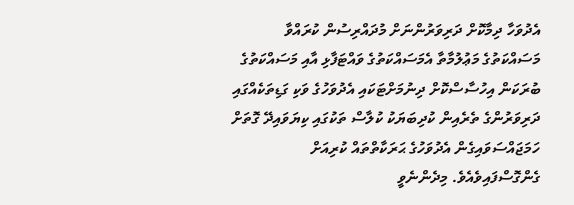އެދުވަހާ ދިމާކޮށް ދަރިވަރުންނަށް މުދައްރިސުން ކުރައްވާ މަސައްކަތުގެ މަޢުލުމާތާ އެމަސައްކަތުގެ ވައްޓަފާޅި އާއި މަސައްކަތުގެ ބުރަކަން އިހުސާސްކޮށް ދިނުމަށްޓަކައި އެދުވަހުގެ ވަކި ގަޑިތަކެއްގައި ދަރިވަރުންގެ ތެރެއިން ކުދިބަޔަކު ކުލާސް ތަކުގައި ކިޔަވައިދޭ ގޮތަށް ހަމަޖައްސަވައިގެން އެދުވަހުގެ ޙަރަކާތްތައް ކުރިއަށް ގެންގޮސްފައިވެއެވެ. މިދެންނެވީ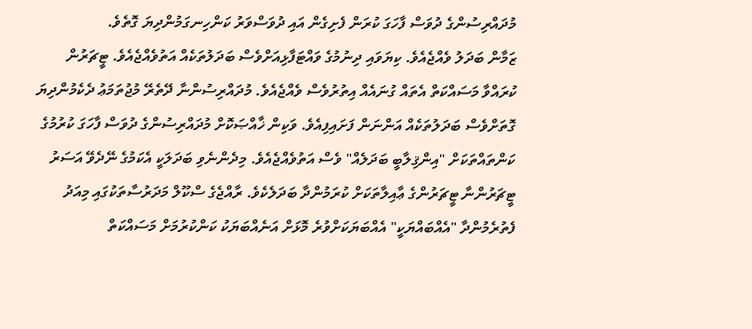މުދައްރިސުންގެ ދުވަސް ފާހަގަ ކުރަން ފެށިގެން އައި ދުވަސްވަރު ކަންހިނގަމުންދިޔަ ގޮތެވެ.
ޒަމާން ބަދަލު ވެއްޖެއެވެ. ކިޔަވައި ދިނުމުގެ ވައްޓަފާޅިއަށްވެސް ބަދަލުތަކެއް އަތުވެއްޖެއެވެ. ޓީޗަރުން ކުރައްވާ މަސައްކަތް އެތައް ގުނައެއް އިތުރުވެސް ވެއްޖެއެވެ. މުދައްރިސުންނާ ދޭތެރޭ މުޖުތަމަޢު ދެކެމުންދިޔަ ގޮތަށްވެސް ބަދަލުތަކެއް އަންނަން ފަށައިފިއެވެ. ވަކިން ޚާއްޞަކޮށް މުދައްރިސުންގެ ދުވަސް ފާހަގަ ކުރުމުގެ ކަންތައްތަކަށް "އިންޤިލާބީ ބަދަލެއް" ވެސް އަތުވެއްޖެއެވެ. މިދެންނެވި ބަދަލަކީ އެކަމުގެ ނޭދެވޭ އަސަރު ޓީޗަރުންނާ ޓީޗަރުންގެ ޢާއިލާތަކަށް ކުރަމުންދާ ބަދަލެކެވެ. ރާއްޖެގެ ސްކޫލް މަދަރުސާތަކުގައި މިއަދު ފެތުރެމުންދާ "އެއްބައްޔަކީ" އެއްބަޔަކަށްވުރެ މޮޅަށް އަނެއްބަޔަކު ކަންކުރުމަށް މަސައްކަތް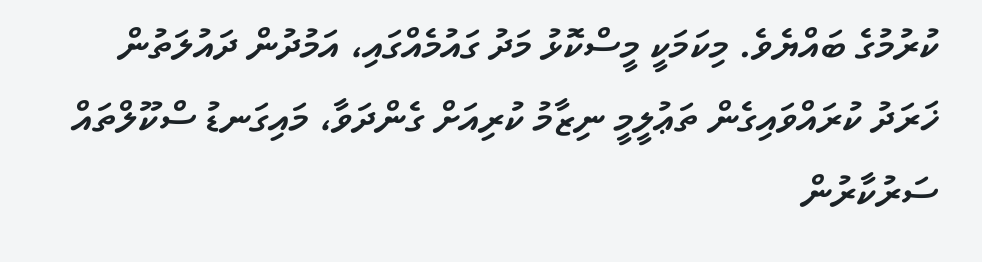ކުރުމުގެ ބައްޔެވެ. މިކަމަކީ މީސްކޮޅު މަދު ގައުމެއްގައި، އަމުދުން ދައުލަތުން ޚަރަދު ކުރައްވައިގެން ތަޢުލީމީ ނިޒާމު ކުރިއަށް ގެންދަވާ، މައިގަނޑު ސްކޫލްތައް ސަރުކާރުން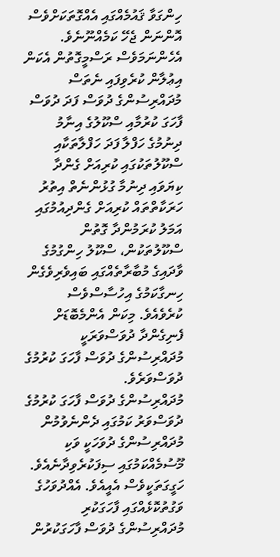ހިންގަވާ ޤައުމެއްގައި އެއްގޮތަކަށްވެސް އޮންނަން ޖެހޭ ކަމެއްނޫނެވެ. އެހެންނަމަވެސް ރަސްމީގޮތުން އެކަން އިޢުލާން ކުރެވިފައި ނެތަސް މުދައްރިސުންގެ ދުވަސް ފަދަ ދުވަސް ފާހަގަ ކުރުމާއި ސްކޫލުގެ އިނާމު ދިނުމުގެ ހަފްލާ ފަދަ ހަފްލާތަކާއި ސްކޫލުތަކުގައި ކުރިއަށް ގެންދާ ކިޔަވައި ދިނުމާ ގުޅުންނެތް އިތުރު ހަރަކާތްތައް ކުރިއަށް ގެންދިއުމުގައި އަމަލު ކުރަމުންދާ ގޮތުން ސްކޫލުތަކުން، ސްކޫލު ހިންގުމުގެ ވާދައިގެ މުބާރާތެއްގައި ބައިވެރިވެގެން ހިނގާކަމުގެ އިހުސާސްވެސް ކުރެވެއެވެ. މިކަން އެންމެބޮޑަށް ފެނިގެންދާ ދުވަސްވަރަކީ މުދައްރިސުންގެ ދުވަސް ފާހަގަ ކުރުމުގެ ދުވަސްވަރެވެ.
މުދައްރިސުންގެ ދުވަސް ފާހަގަ ކުރުމުގެ ދުވަސްވަރު ކަމުގައި ދެންނެވުމުން މުދައްރިސުންގެ ދުވަހަކީ ވަކި މޫސުމެއްކަމުގައި ސިފަކުރެވިދާނެއެވެ. ހަގީގަތަކީވެސް އެއީއެވެ. އެއްދުވަހުގެ ވަގުތުކޮޅެއްގައި ފާހަގަކުރި މުދައްރިސުންގެ ދުވަސް ފާހަގަކުރުން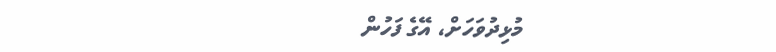މުޅިދުވަހަށް، އޭގެ ފަހުން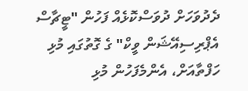ދެދުވަހަށް ދުވަސްކޮޅެއް ފަހުން "ޓީޗާސް އެޕްރިސިއޭޝަން ވީކް" ގެ ގޮތުގައި މުޅި ހަފްތާއަށް، އެންމެފަހުން މުޅި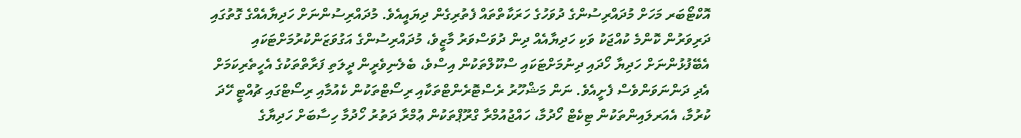އޮކްޓޯބަރ މަހަށް މުދައްރިސުންގެ ދުވަހުގެ ހަރަކާތްތައް ފެތުރިގެން ދިޔައީއެވެ. މުދައްރިސުންނަށް ހަދިޔާއެއްގެ ގޮތުގައި ދަރިވަރުން ކޮންމެ ކުއްޖަކު ވަކި ހަދިޔާއެއް ދިން ދުވަސްވަރު މާޒީވެ، މުދައްރިސުންގެ އަގުވަޒަންކުރުމަށްޓަކައި އެބޭފުޅުންނަށް ހަދިޔާ ހޯދައި ދިނުމަށްޓަކައި ސްކޫލްތަކުން އިސްވެ، ބެލެނިވެރީން ދީލަތި ފަރާތްތަކުގެ އެހީތެރިކަމަށް އެދި ދަންނަވަންވެސް ފެށީއެވެ. ނަން މަޝްހޫރު ރެސްޓޮރެންޓްތަކާއި ރިސޯޓްތަކުން ކެއުމާއި ރިސޯޓްގައި ޗުއްޓީ ހޭދަ ކުރުމާ، އެއަރލައިންތަކުން ޓިކެޓް ހޯދުމާ، ހައްޖުއުމްރާ ގްރޫޕްތަކުން ޢުމްރާ ދަތުރު ހޯދުމާ ހިސާބަށް ހަދިޔާގެ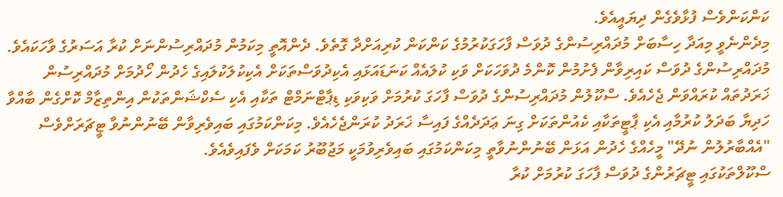ކަންކަންވެސް ފުޅާވެގެން ދިޔައީއެވެ.
މިދެންނެވީ މިއަދާ ހިސާބަށް މުދައްރިސުންގެ ދުވަސް ފާހަގަކުރުމުގެ ކަންކަން ކުރިއަށްދާ ގޮތެވެ. ދެންއޮތީ މިކަމުން މުދައްރިސުންނަށް ކުރާ އަސަރުގެ ވާހަކައެވެ. މުދައްރިސުންގެ ދުވަސް ކައިރިވާން ފެށުމުން ކޮންމެ ދުވަހަކަށް ވަކި ކުލައެއް ކަނަޑައަޅައި އެކިދުވަސްތަކަށް އެކިކުލަކުލައިގެ ހެދުން ހޯދުމަށް މުދައްރިސުން ޚަރަދުތައް ކުރައްވަން ޖެހެއެވެ. ސްކޫލުން މުދައްރިސުންގެ ދުވަސް ފާހަގަ ކުރުމަށް ވަކިވަކި ޑިޕާޓްނަމްޓް ތަކާއި އެކި ސެކްޝަންތަކުން އިންތިޒާމް ކޮށްގެން ބާއްވާ ހަދިޔާ ބަދަލު ކުރުމާއި އެކި ޕާޓީތަކާއި ކެއުންތަކަށް ގިނަ ޢަދަދެއްގެ ފައިސާ ޚަރަދު ކުރަންޖެހެއެވެ. މިކަންކަމުގައި ބައިވެރިވާން ބޭނުންނުވާ ޓީޗަރަށްވެސް "އެއްބާރުލުން ނުދޭ" މީހެއްގެ ހެދުން އަޅަން ބޭނުންނުވާތީ މިކަންކަމުގައި ބައިވެރިވުމަކީ މަޖުބޫރު ކަމަކަށް ވެފައިވެއެވެ.
ސްކޫލްތަކުގައި ޓީޗަރުންގެ ދުވަސް ފާހަގަ ކުރުމަށް ކުރާ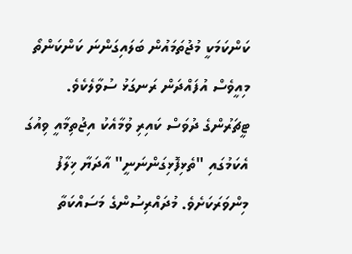ކަންކަމަކީ މުޖުތަމައުން ބަލައިގަންނަ ކަންކަންތޯ މިއީވެސް އުފައްދަން ރަނގަޅު ސުވާލެކެވެ. ޓީޗަރުންގެ ދުވަސް ކައިރި ވުމާއެކު އިޖުތިމާއީ ވިއުގަ އެކަމުގައި "ތެޅިފޮޅިގަންނަނީ" އާދަޔާ ޚިލާފު މިންވަރަކަށެވެ. މުދައްރިސުންގެ މަސައްކަތާ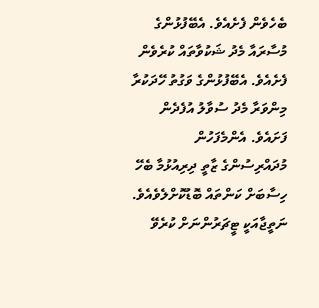ބެހެވެން ފެށެއެވެ. އެބޭފުޅުންގެ މުސާރައާ މެދު ޝަކުވާތައް ކުރެވެން ފެށެއެވެ. އެބޭފުޅުންގެ ވަގުތު ހޭދަކުރާ މިންވަރާ މެދު ސުވާލު އުފެދެން ފަށައެވެ. އެންމެފަހުން މުދައްރިސުންގެ ޒާތީ ދިރިއުޅުމާ ބެހޭ ހިސާބަށް ކަންތައް ބޮޑުކޮށްލެވެއެވެ. ނަތީޖާއަކީ ޓީޗަރުންނަށް ކުރެވޭ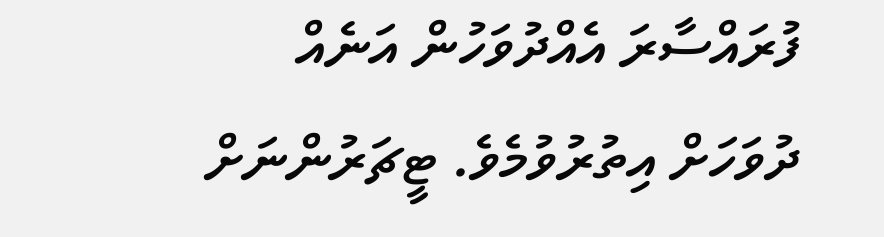ފުރައްސާރަ އެއްދުވަހުން އަނެއް ދުވަހަށް އިތުރުވުމެވެ. ޓީޗަރުންނަށް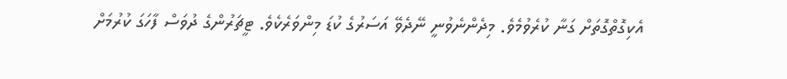އެކިގޮތްގޮތަށް ގަނާ ކުރެވުމެވެ. މިދެންނެވުނީ ނޭދެވޭ އަސަރުގެ ކުޑަ މިންވަރެކެވެ. ޓީޗަރުންގެ ދުވަސް ފާހަގަ ކުރުމަށް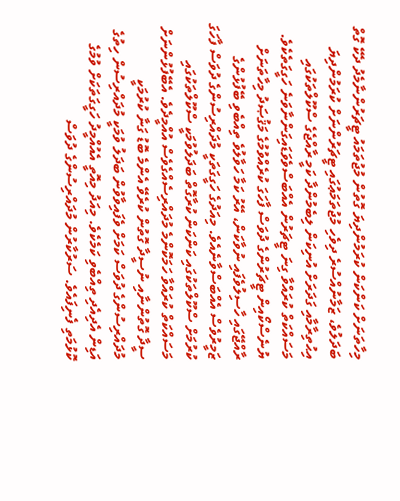މިހާތަނަށް ކަންކަން ކުރަމުންދިޔަ ގޮތުން މުޖުތަމައު ޓީޗަރުންނާމެދު ދެކޭ ގޮތް ބަދަލުވެ، ޒަމާނުއްސުރެ ދިވެހި މުޖުތަމަޢުގައި ޓީޗަރުންނަށް ކުރަމުންދިޔަ އިޙުތިރާމާއި ގަދަރަށް އުނިކަން ލިބެމުންދާ ކަމީ ރާއްޖެގެ ސްކޫލްތަކުގައި މަސައްކަތް ކުރައްވާ ގިނަ ޓީޗަރުން އެއްބަސްވެވަޑައިގަންނާވަނެ ހަގީގަތެކެވެ. ޔުނެސްކޯއިން ޓީޗަރުންގެ ދުވަސް ފާހަގަ ކުރެއްވުމުގެ މަޤުޞަދު މިހާތަނަށް ރާއްޖޭގައި ހާސިލުވެފައި ނުވާކަން، އޭރު ކަމާ ހަވާލުވެ ތިއްބެވި ބޭފުޅުންގެ ޒަމީރުވެސް އެއްބަސްވާނެއެވެ. މިއަދުގެ ހަގީގަތަކީ މުދައްރިސުންގެ ދުވަސް ފާހަގަ ކުރުމަށް ސްކޫލްތަކުގައި ކަންކަން ކުރާގޮތް ބަދަލުވުމަކީ ސްކޫލްތަކުގައި މަސައްކަތް ކުރައްވާ ހަމަކޮންމެ މުދައްރިސެއްގެވެސް އުއްމީދެވެ. އެބޭފުޅުންނަށް ސީދާ ގޮތުންނާއި ނުސީދާ ގޮތުން ކުރެވޭ އެންމެ ބޮޑު ގަނާ ކުރުމަކީ މުދައްރިސުންގެ ދުވަސް ކަމަށް ވެފައިވާވުން ބަދަލު ވުމަކީ މުދައްރިސުން ހިތުގެ އަޑިން އެދިއެދި ތިއްބެވި ކަމެކެވެ. މިއަދު މިއޮތީ އެއުއްމީދު ހަގީގަތަކަށް ވުމުގެ ކޮޅުމަތި ފެނިފައެވެ. ސަރުކާރުން މުދައްރިސުންގެ ދުވަސް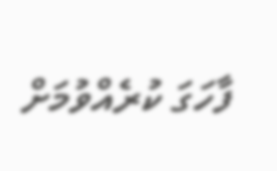ފާހަގަ ކުރެއްވުމަށް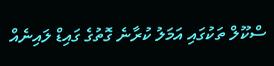ސްކޫލް ތަކުގައި އަމަލު ކުރާނެ ގޮތުގެ ގައިޑް ލައިނެއް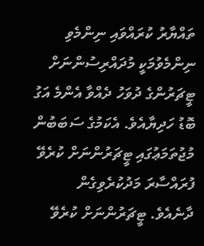ތައްޔާރު ކުރައްވައި ނިންމެވި ނިންމެވުމަކީ މުދައްރިސުންނަށް ޓީޗަރުންގެ ދުވަހު ދެއްވާ އެންމެ އަގު ބޮޑު ހަދިޔާއެވެ. އެކަމުގެ ސަބަބުން މުޖުތަމަޢުގައި ޓީޗަރުންނަށް ކުރެވޭ ފުރައްސާރަ މަދުކުރެވިގެން ދާނެއެވެ. ޓީޗަރުންނަށް ކުރެވޭ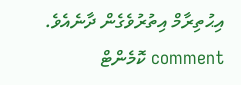އިޙުތިރާމް އިތުރުވެގެން ދާނެއެވެ.
comment ކޮމެންޓް